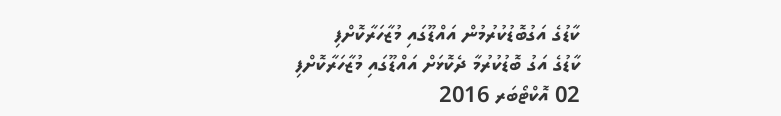ކާޑުގެ އަގުބޮޑުކުރުމުން އައްޑޫގައި މުޒާހަރާކޮށްފި
ކާޑުގެ އަގު ބޮޑުކުރުމާ ދެކޮޅަށް އައްޑޫގައި މުޒާހަރާކޮށްފި
02 އޮކްޓޯބަރ 2016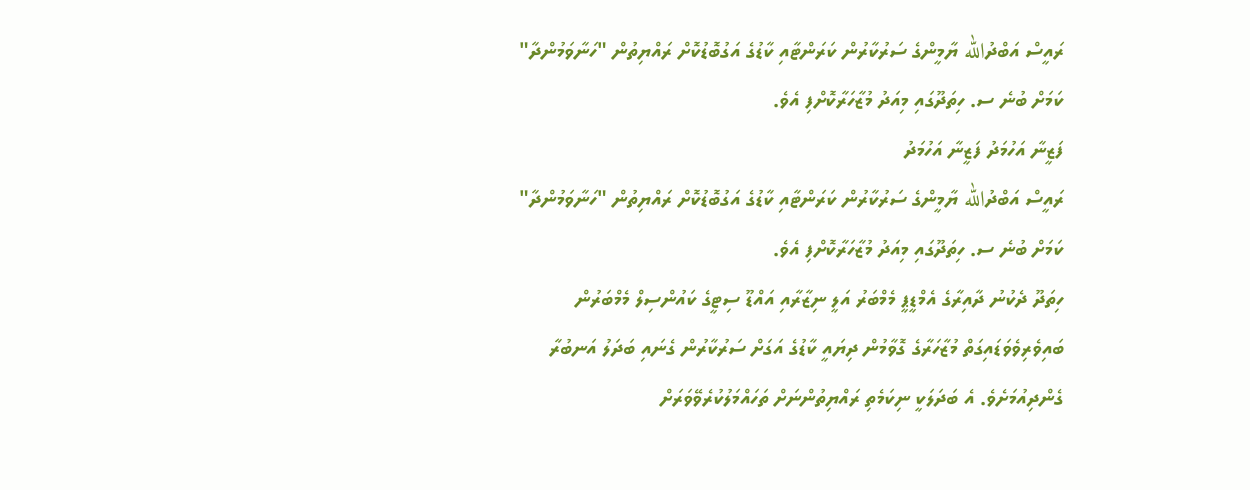ރައީސް އަބްދުالله ޔާމީންގެ ސަރުކާރުން ކަރަންޓާއި ކާޑުގެ އަގުބޮޑުކޮށް ރައްޔިތުން "ހަނާވަމުންދާ" ކަމަށް ބުނެ ސ. ހިތަދޫގައި މިއަދު މުޒާހަރާކޮށްފި އެވެ.
ފަޒީނާ އަހުމަދު ފަޒީނާ އަހުމަދު
ރައީސް އަބްދުالله ޔާމީންގެ ސަރުކާރުން ކަރަންޓާއި ކާޑުގެ އަގުބޮޑުކޮށް ރައްޔިތުން "ހަނާވަމުންދާ" ކަމަށް ބުނެ ސ. ހިތަދޫގައި މިއަދު މުޒާހަރާކޮށްފި އެވެ.
ހިތަދޫ ދެކުނު ދާއިރާގެ އެމްޑީޕީ މެމްބަރު އަލީ ނިޒާރާއި އައްޑޫ ސިޓީގެ ކައުންސިލް މެމްބަރުން ބައިވެރިވެވަޑައިގަތް މުޒާހަރާގެ ގޮވާމުން ދިޔައީ ކާޑުގެ އަގަށް ސަރުކާރުން ގެނައި ބަދަލު އަނބުރާ ގެންދިއުމަށެވެ. އެ ބަދަލަކީ ނިކަމެތި ރައްޔިތުންނަށް ތަހައްމަލުކުރެވޭވަރަށް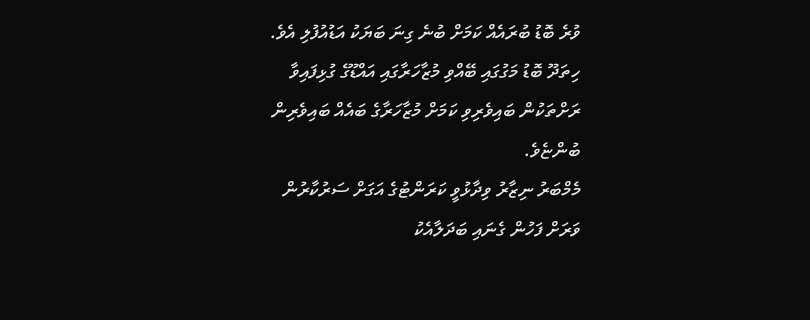ވުރެ ބޮޑު ބުރައެއް ކަމަށް ބުނެ ގިނަ ބަޔަކު އަޑުއުފުލި އެވެ.
ހިތަދޫ ބޮޑު މަގުގައި ބޭއްވި މުޒާހަރާގައި އައްޑޫގެ ގުޅިފައިވާ ރަށްތަކުން ބައިވެރިވި ކަމަށް މުޒާހަރާގެ ބައެއް ބައިވެރިން ބުންޏެވެ.
މެމްބަރު ނިޒާރު ވިދާޅުވީ ކަރަންޓުގެ އަގަށް ސަރުކާރުން ވަރަށް ފަހުން ގެނައި ބަދަލާއެކު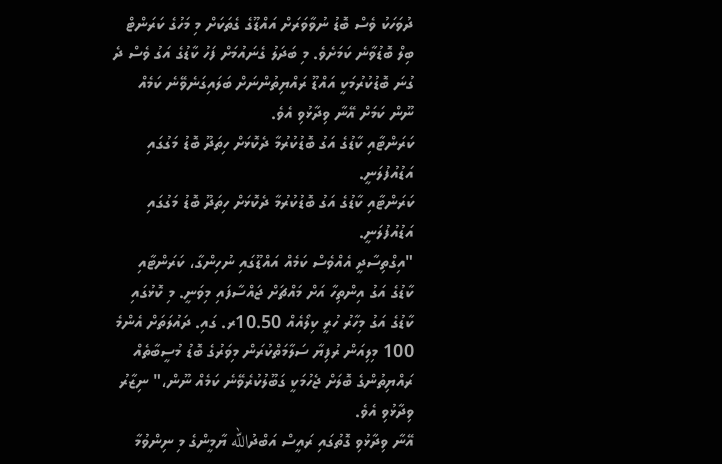ދުވަހަކު ވެސް ބޮޑު ނުވާވަރަށް އައްޑޫގެ ގެތަކަށް މި މަހުގެ ކަރަންޓް ބިލް ބޮޑުވާނެ ކަމަށެވެ. މި ބަދަލު ގެނައުމަށް ފަހު ކާޑުގެ އަގު ވެސް ދެ ގުނަ ބޮޑުކުރުމަކީ އައްޑޫ ރައްޔިތުންނަށް ބަލައިގަނެވޭނެ ކަމެއް ނޫން ކަމަށް އޭނާ ވިދާޅުވި އެވެ.
ކަރަންޓާއި ކާޑުގެ އަގު ބޮޑުކުރުމާ ދެކޮޅަށް ހިތަދޫ ބޮޑު މަގުގައި އަޑުއުފުލަނީ.
ކަރަންޓާއި ކާޑުގެ އަގު ބޮޑުކުރުމާ ދެކޮޅަށް ހިތަދޫ ބޮޑު މަގުގައި އަޑުއުފުލަނީ.
"އިގްތިސާދީ އެއްވެސް ކަމެއް އައްޑޫގައި ނުހިންގާ، ކަރަންޓާއި ކާޑުގެ އަގު އިންތިހާ އަށް މައްޗަށް ޖައްސާފައި މިވަނީ. މި ކޮޅުގައި ކާޑުގެ އަގު މިހާރު ހުރީ ކިލޯއެއް 10.50ރ. ގައި. ދައުލަތަށް އެންމެ 100 މިލިއަން ރުފިޔާ ސަލާމަތްކުރަން މިވަރުގެ ބޮޑު މުސީބާތެއް ރައްޔިތުންގެ ބޮލަށް ޖެހުމަކީ ގަބޫލުކުރެވޭނެ ކަމެއް ނޫން،" ނިޒާރު ވިދާޅުވި އެވެ.
އޭނާ ވިދާޅުވި ގޮތުގައި ރައީސް އަބްދުالله ޔާމީންގެ މި ނިންވުމާ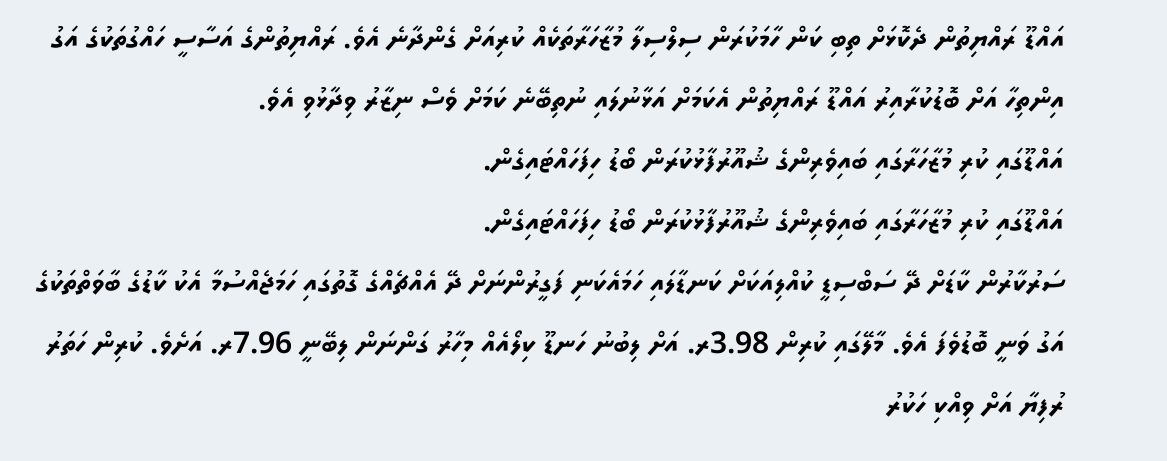އައްޑޫ ރައްޔިތުން ދެކޮޅަށް ތިބި ކަން ހާމަކުރަން ސިލްސިލާ މުޒާހަރާތަކެއް ކުރިއަށް ގެންދާނެ އެވެ. ރައްޔިތުންގެ އަސާސީ ހައްގުތަކުގެ އަގު އިންތިހާ އަށް ބޮޑުކުރާއިރު އައްޑޫ ރައްޔިތުން އެކަމަށް އަޅާނުލައި ނުތިބޭނެ ކަމަށް ވެސް ނިޒާރު ވިދާޅުވި އެވެ.
އައްޑޫގައި ކުރި މުޒާހަރާގައި ބައިވެރިންގެ ޝުއޫރުފާޅުކުރަން ބޯޑު ހިފަހައްޓައިގެން.
އައްޑޫގައި ކުރި މުޒާހަރާގައި ބައިވެރިންގެ ޝުއޫރުފާޅުކުރަން ބޯޑު ހިފަހައްޓައިގެން.
ސަރުކާރުން ކާޑަށް ދޭ ސަބްސިޑީ ކުއްލިއަކަށް ކަނޑާލައި ހަމައެކަނި ފަގީރުންނަށް ދޭ އެއްޗެއްގެ ގޮތުގައި ހަމަޖެއްސުމާ އެކު ކާޑުގެ ބާވަތްތަކުގެ އަގު ވަނީ ބޮޑުވެފަ އެވެ. މާލޭގައި ކުރިން 3.98ރ. އަށް ލިބުނު ހަނޑޫ ކިލޯއެއް މިހާރު ގަންނަން ލިބޭނީ 7.96ރ. އަށެވެ. ކުރިން ހަތަރު ރުފިޔާ އަށް ވިއްކި ހަކުރު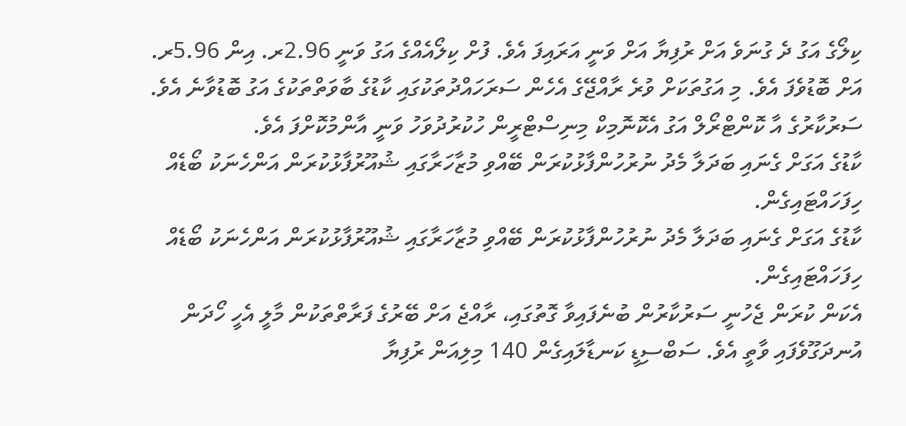ކިލޯގެ އަގު ދެ ގުނަވެ އަށް ރުފިޔާ އަށް ވަނީ އަރައިފަ އެވެ. ފުށް ކިލޯއެއްގެ އަގު ވަނީ 2.96ރ. އިން 5.96ރ. އަށް ބޮޑުވެފަ އެވެ. މި އަގުތަކަށް ވުރެ ރާއްޖޭގެ އެހެން ސަރަހައްދުތަކުގައި ކާޑުގެ ބާވަތްތަކުގެ އަގު ބޮޑުވާނެ އެވެ. ސަރުކާރުގެ އާ ކޮންޓްރޯލް އަގު އެކޮނޮމިކް މިނިސްޓްރީން ހުކުރުދުވަހު ވަނީ އާންމުކޮށްފަ އެވެ.
ކާޑުގެ އަގަށް ގެނައި ބަދަލާ މެދު ނުރުހުންފާޅުކުރަން ބޭއްވި މުޒާހަރާގައި ޝުއޫރުފާޅުކުރަން އަންހެނަކު ބޯޑެއް ހިފަހައްޓައިގެން.
ކާޑުގެ އަގަށް ގެނައި ބަދަލާ މެދު ނުރުހުންފާޅުކުރަން ބޭއްވި މުޒާހަރާގައި ޝުއޫރުފާޅުކުރަން އަންހެނަކު ބޯޑެއް ހިފަހައްޓައިގެން.
އެކަން ކުރަން ޖެހުނީ ސަރުކާރުން ބުނެފައިވާ ގޮތުގައި، ރާއްޖެ އަށް ބޭރުގެ ފަރާތްތަކުން މާލީ އެހީ ހޯދަން އުނދަގޫވެފައި ވާތީ އެވެ. ސަބްސިޑީ ކަނޑާލައިގެން 140 މިލިއަން ރުފިޔާ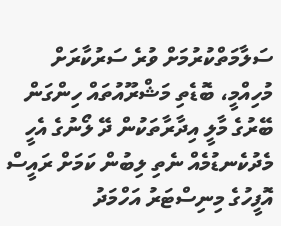ސަލާމަތްކުރުމަށް ވުރެ ސަރުކާރަށް މުހިއްމީ، ބޮޑެތި މަޝްރޫއުތައް ހިންގަން ބޭރުގެ މާލީ އިދާރާތަކުން ދޭ ލޯނުގެ އެހީ މެދުކެނޑުމެއް ނެތި ލިބުން ކަމަށް ރައީސް އޮފީހުގެ މިނިސްޓަރު އަހްމަދު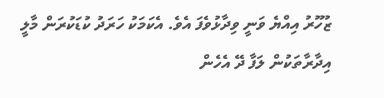ޒުހޫރު އިއްޔެ ވަނީ ވިދާޅުވެފަ އެވެ. އެކަމަކު ހަރަދު ކުޑަކުރަން މާލީ އިދާރާތަކުން ލަފާ ދޭ އެހެން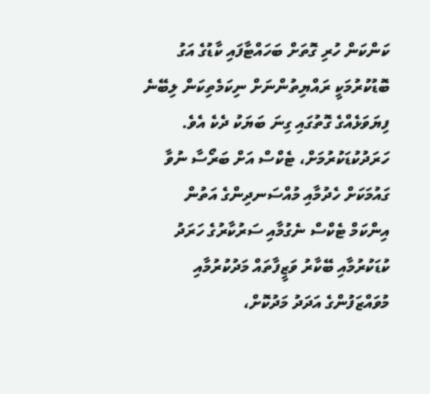ކަންކަން ހުރި ގޮތަށް ބަހައްޓާފައި ކާޑުގެ އަގު ބޮޑުކުރުމަކީ ރައްޔިތުންނަށް ނިކަމެތިކަން ލިބޭނެ ފިޔަވަޅެއްގެ ގޮތުގައި ގިނަ ބަޔަކު ދެކެ އެވެ. ހަރަދުކުޑަކުރުމަށް، ޓެކްސް އަށް ބަރޯސާ ނުވާ ގައުމަކަށް ހެދުމާއި މުއްސަނދިންގެ އަތުން އިންކަމް ޓެކްސް ނެގުމާއި ސަރުކާރުގެ ހަރަދު ކުޑަކުރުމާއި ބޭކާރު ވަޒީފާތައް މަދުކުރުމާއި މުވައްޒަފުންގެ އަދަދު މަދުކޮށް،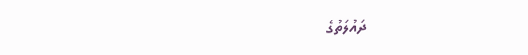ދައުލަތުގެ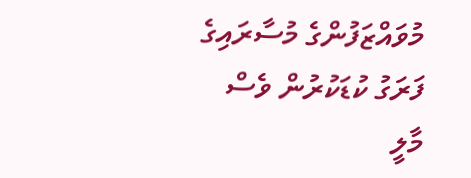މުވައްޒަފުންގެ މުސާރައިގެ ފަރަގު ކުޑަކުރުން ވެސް މާލީ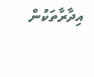އިދާރާތަކުން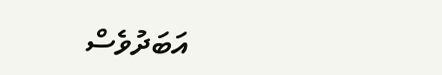އަބަދުވެސް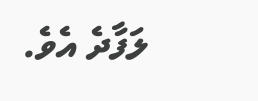ލަފާދެ އެވެ.